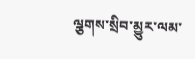ལྕགས་སྲིབ་མྱུར་ལམ་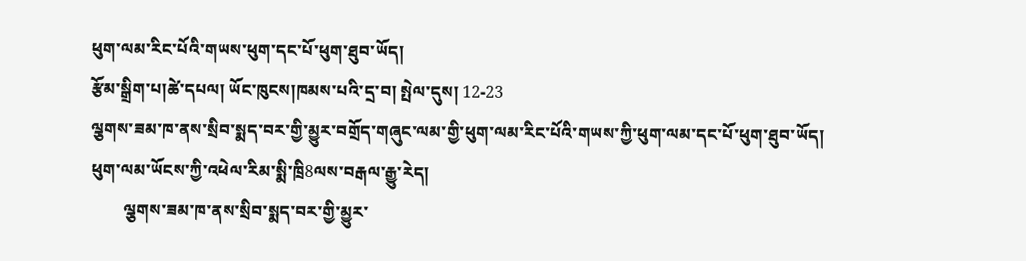ཕུག་ལམ་རིང་པོའི་གཡས་ཕུག་དང་པོ་ཕུག་ཐུབ་ཡོད།
རྩོམ་སྒྲིག་པ།ཚེ་དཔལ། ཡོང་ཁུངས།ཁམས་པའི་དྲ་བ། སྤེལ་དུས། 12-23
ལྕགས་ཟམ་ཁ་ནས་སྲིབ་སྨད་བར་གྱི་མྱུར་བགྲོད་གཞུང་ལམ་གྱི་ཕུག་ལམ་རིང་པོའི་གཡས་ཀྱི་ཕུག་ལམ་དང་པོ་ཕུག་ཐུབ་ཡོད།
ཕུག་ལམ་ཡོངས་ཀྱི་འཕེལ་རིམ་སྨི་ཁྲི8ལས་བརྒལ་རྒྱུ་རེད།
        ལྕགས་ཟམ་ཁ་ནས་སྲིབ་སྨད་བར་གྱི་མྱུར་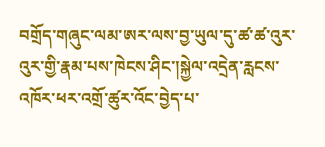བགྲོད་གཞུང་ལམ་ཨར་ལས་བྱ་ཡུལ་དུ་ཚ་ཚ་འུར་འུར་གྱི་རྣམ་པས་ཁེངས་ཤིང་།སྐྱེལ་འདྲེན་རླངས་འཁོར་ཕར་འགྲོ་ཚུར་འོང་བྱེད་པ་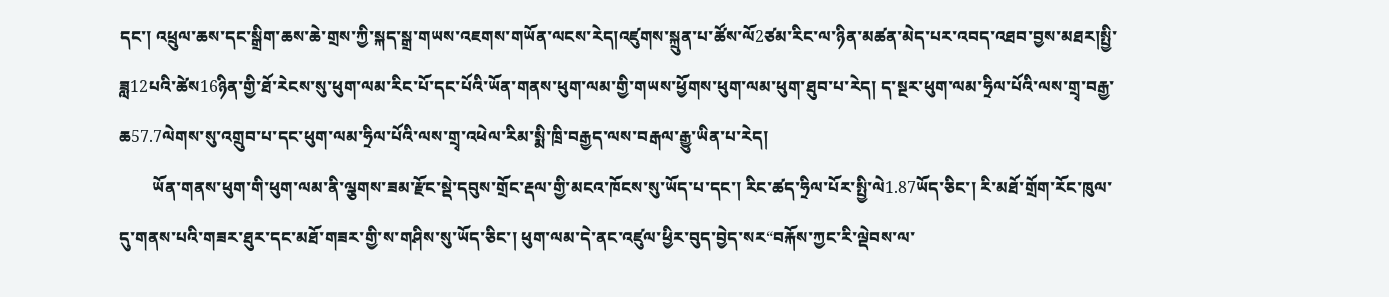དང་། འཕྲུལ་ཆས་དང་སྒྲིག་ཆས་ཆེ་གྲས་ཀྱི་སྐད་སྒྲ་གཡས་འཇགས་གཡོན་ལངས་རེད།འཛུགས་སྐྲུན་པ་ཚོས་ལོ2ཙམ་རིང་ལ་ཉིན་མཚན་མེད་པར་འབད་འཐབ་བྱས་མཐར།སྤྱི་ཟླ12པའི་ཚེས16ཉིན་གྱི་ཐོ་རེངས་སུ་ཕུག་ལམ་རིང་པོ་དང་པོའི་ཡོན་གནས་ཕུག་ལམ་གྱི་གཡས་ཕྱོགས་ཕུག་ལམ་ཕུག་ཐུབ་པ་རེད། ད་སྔར་ཕུག་ལམ་ཧྲིལ་པོའི་ལས་གྲྭ་བརྒྱ་ཆ57.7ལེགས་སུ་འགྲུབ་པ་དང་ཕུག་ལམ་ཧྲིལ་པོའི་ལས་གྲྭ་འཕེལ་རིམ་སྨི་ཁྲི་བརྒྱད་ལས་བརྒལ་རྒྱུ་ཡིན་པ་རེད།
        ཡོན་གནས་ཕུག་གི་ཕུག་ལམ་ནི་ལྕགས་ཟམ་རྫོང་སྡེ་དབུས་གྲོང་རྡལ་གྱི་མངའ་ཁོངས་སུ་ཡོད་པ་དང་། རིང་ཚད་ཧྲིལ་པོར་སྤྱི་ལེ1.87ཡོད་ཅིང་། རི་མཐོ་གྲོག་རོང་ཁུལ་དུ་གནས་པའི་གཟར་ཐུར་དང་མཐོ་གཟར་གྱི་ས་གཤིས་སུ་ཡོད་ཅིང་། ཕུག་ལམ་དེ་ནང་འཛུལ་ཕྱིར་བུད་བྱེད་སར“བརྐོས་ཀྱང་རི་ལྡེབས་ལ་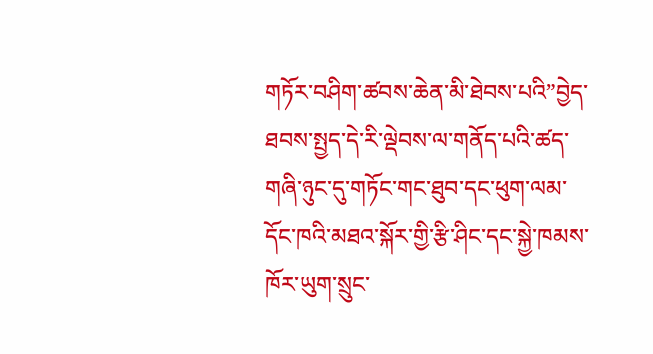གཏོར་བཤིག་ཚབས་ཆེན་མི་ཐེབས་པའི”བྱེད་ཐབས་སྤྱད་དེ་རི་ལྡེབས་ལ་གནོད་པའི་ཚད་གཞི་ཉུང་དུ་གཏོང་གང་ཐུབ་དང་ཕུག་ལམ་དོང་ཁའི་མཐའ་སྐོར་གྱི་རྩི་ཤིང་དང་སྐྱེ་ཁམས་ཁོར་ཡུག་སྲུང་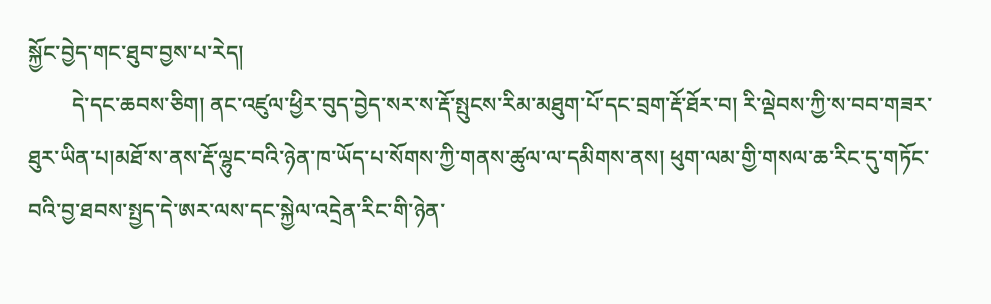སྐྱོང་བྱེད་གང་ཐུབ་བྱས་པ་རེད།
        དེ་དང་ཆབས་ཅིག། ནང་འཛུལ་ཕྱིར་བུད་བྱེད་སར་ས་རྡོ་སྤུངས་རིམ་མཐུག་པོ་དང་བྲག་རྡོ་ཐོར་བ། རི་ལྡེབས་ཀྱི་ས་བབ་གཟར་ཐུར་ཡིན་པ།མཐོ་ས་ནས་རྡོ་ལྷུང་བའི་ཉེན་ཁ་ཡོད་པ་སོགས་ཀྱི་གནས་ཚུལ་ལ་དམིགས་ནས། ཕུག་ལམ་གྱི་གསལ་ཆ་རིང་དུ་གཏོང་བའི་བྱ་ཐབས་སྤྱད་དེ་ཨར་ལས་དང་སྐྱེལ་འདྲེན་རིང་གི་ཉེན་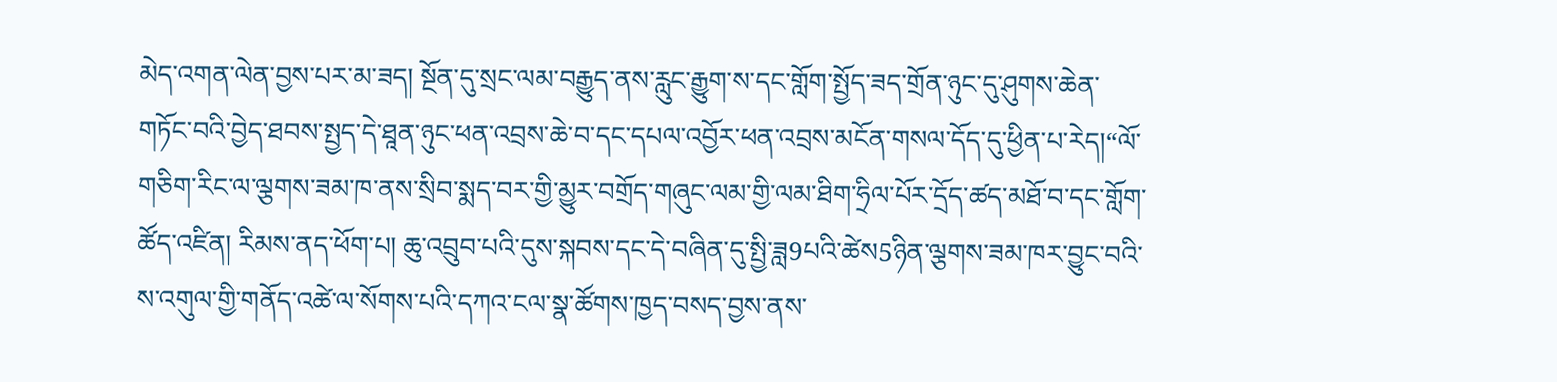མེད་འགན་ལེན་བྱས་པར་མ་ཟད། སྔོན་དུ་སྲང་ལམ་བརྒྱུད་ནས་རླུང་རྒྱུག་ས་དང་གློག་སྤྱོད་ཟད་གྲོན་ཉུང་དུ་ཤུགས་ཆེན་གཏོང་བའི་བྱེད་ཐབས་སྤྱད་དེ་ཐཱན་ཉུང་ཕན་འབྲས་ཆེ་བ་དང་དཔལ་འབྱོར་ཕན་འབྲས་མངོན་གསལ་དོད་དུ་ཕྱིན་པ་རེད།“ལོ་གཅིག་རིང་ལ་ལྕགས་ཟམ་ཁ་ནས་སྲིབ་སྨད་བར་གྱི་མྱུར་བགྲོད་གཞུང་ལམ་གྱི་ལམ་ཐིག་ཧྲིལ་པོར་དྲོད་ཚད་མཐོ་བ་དང་གློག་ཚོད་འཛིན། རིམས་ནད་ཕོག་པ། ཆུ་འབྲུབ་པའི་དུས་སྐབས་དང་དེ་བཞིན་དུ་སྤྱི་ཟླ9པའི་ཚེས5ཉིན་ལྕགས་ཟམ་ཁར་བྱུང་བའི་ས་འགུལ་གྱི་གནོད་འཚེ་ལ་སོགས་པའི་དཀའ་ངལ་སྣ་ཚོགས་ཁྱད་བསད་བྱས་ནས་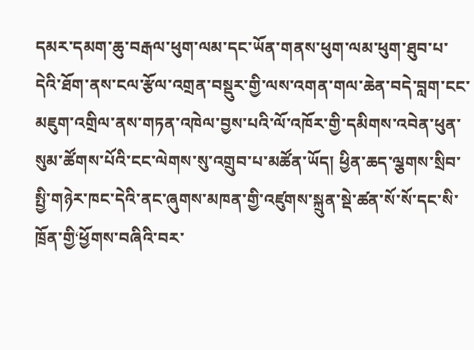དམར་དམག་ཆུ་བརྒལ་ཕུག་ལམ་དང་ཡོན་གནས་ཕུག་ལམ་ཕུག་ཐུབ་པ་དེའི་ཐོག་ནས་ངལ་རྩོལ་འགྲན་བསྡུར་གྱི་ལས་འགན་གལ་ཆེན་བདེ་བླག་ངང་མཇུག་འགྲིལ་ནས་གཏན་འཁེལ་བྱས་པའི་ལོ་འཁོར་གྱི་དམིགས་འབེན་ཕུན་སུམ་ཚོགས་པོའི་ངང་ལེགས་སུ་འགྲུབ་པ་མཚོན་ཡོད། ཕྱིན་ཆད་ལྕགས་སྲིབ་སྤྱི་གཉེར་ཁང་དེའི་ནང་ཞུགས་མཁན་གྱི་འཛུགས་སྐྲུན་སྡེ་ཚན་སོ་སོ་དང་སི་ཁྲོན་གྱི‘ཕྱོགས་བཞིའི་བར་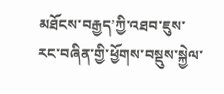མཐོངས་བརྒྱད’ཀྱི་འཐབ་ཇུས་རང་བཞིན་གྱི་ཕྱོགས་བསྡུས་སྐྱེལ་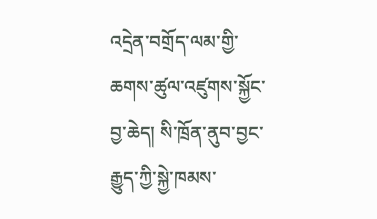འདྲེན་བགྲོད་ལམ་གྱི་ཆགས་ཚུལ་འཛུགས་སྐྱོང་བྱ་ཆེད། སི་ཁྲོན་ནུབ་བྱང་རྒྱུད་ཀྱི་སྐྱེ་ཁམས་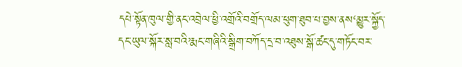དཔེ་སྟོན་ཁུལ་གྱི་ནང་འབྲེལ་ཕྱི་འགྲོའི་བགྲོད་ལམ་ཕུག་ཐུབ་པ་བྱས་ནས‘མྱུར་སྐྱོད་དང་ཡུལ་སྐོར་སླ་བའི’རྨང་གཞིའི་སྒྲིག་བཀོད་དྲ་བ་འཐུས་སྒོ་ཚང་དུ་གཏོང་བར་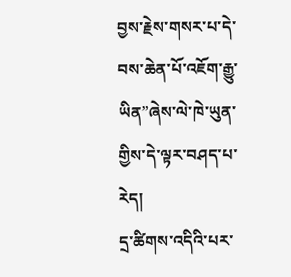བྱས་རྗེས་གསར་པ་དེ་བས་ཆེན་པོ་འཇོག་རྒྱུ་ཡིན”ཞེས་ལེ་ཁེ་ཡུན་གྱིས་དེ་ལྟར་བཤད་པ་རེད།
དྲ་ཚིགས་འདིའི་པར་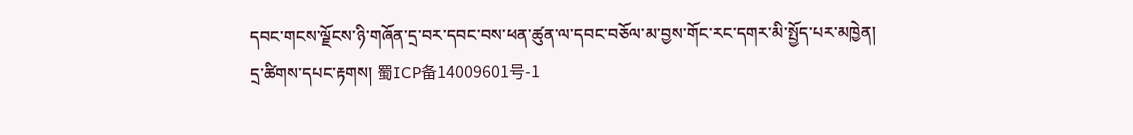དབང་གངས་ལྗོངས་ཉི་གཞོན་དྲ་བར་དབང་བས་ཕན་ཚུན་ལ་དབང་བཅོལ་མ་བྱས་གོང་རང་དགར་མི་སྤྱོད་པར་མཁྱེན།
དྲ་ཚིགས་དཔང་རྟགས། 蜀ICP备14009601号-1